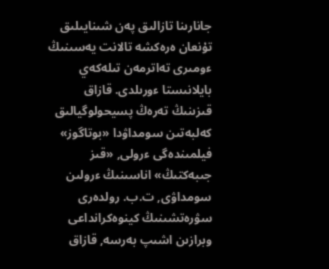جانارىنا تازالىق پەن شىنايىلىق تۇنعان ەرەكشە تالانت يەسىنىڭ ءومىرى تەاترمەن تىلەكەي بايلانىستا ءورىلدى. قازاق قىزىنىڭ تەرەڭ پسيحولوگيالىق كەلبەتىن سومداۋدا «بوتاگوز» فيلمىندەگى ءرولى, «قىز جىبەكتىڭ» اناسىنىڭ ءرولىن سومداۋى, ت.ب. رولدەرى سۋرەتشىنىڭ كينوەكرانداعى وبرازىن اشىپ بەرسە, قازاق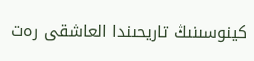كينوسىنىڭ تاريحىندا العاشقى رەت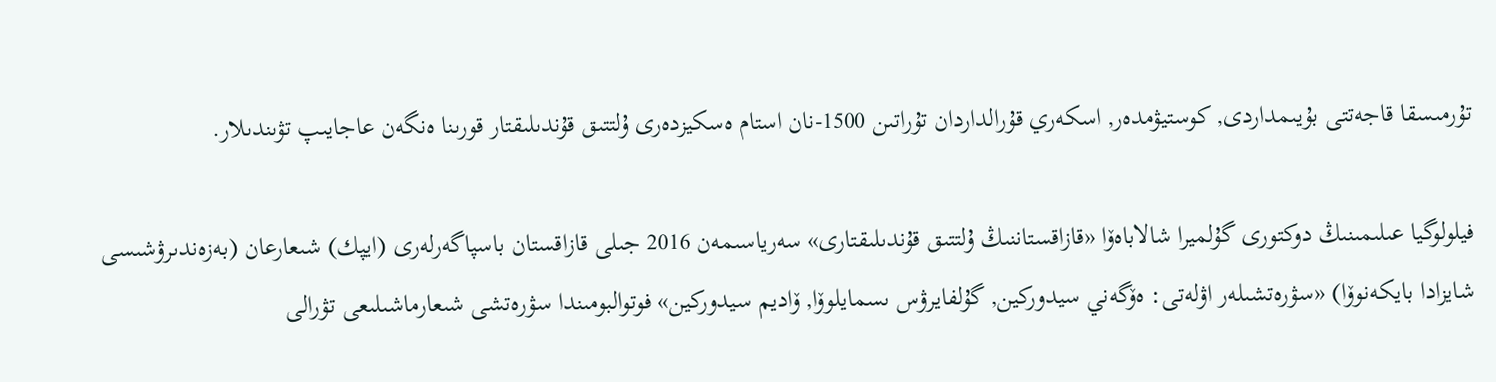تۇرمىسقا قاجەتتى بۇيىمداردى, كوستيۋمدەر, اسكەري قۇرالداردان تۇراتىن 1500-نان استام ەسكيزدەرى ۇلتتىق قۇندىلىقتار قورىنا ەنگەن عاجايىپ تۋىندىلار.

فيلولوگيا عىلىمىنىڭ دوكتورى گۇلميرا شالاباەۆا «قازاقستاننىڭ ۇلتتىق قۇندىلىقتارى» سەرياسىمەن 2016 جىلى قازاقستان باسپاگەرلەرى (ايپك) شىعارعان (بەزەندىرۋشىسى شايزادا بايكەنوۆا) «سۋرەتشىلەر اۋلەتى: ەۆگەني سيدوركين, گۇلفايرۋس ىسمايلوۆا, ۆاديم سيدوركين» فوتوالبومىندا سۋرەتشى شىعارماشىلىعى تۋرالى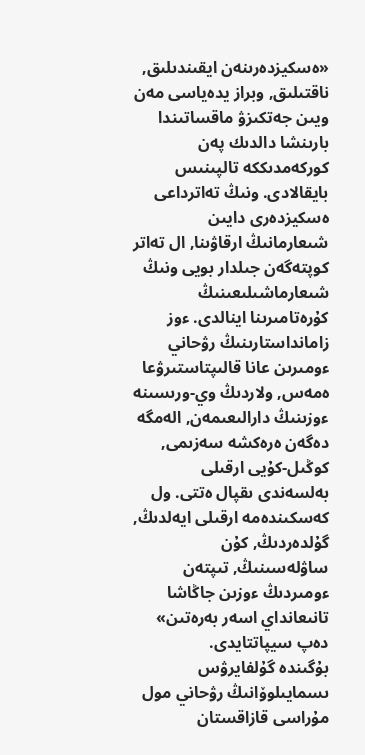«ەسكيزدەرىنەن ايقىندىلىق, ناقتىلىق, وبراز يدەياسى مەن ويىن جەتكىزۋ ماقساتىندا بارىنشا دالدىك پەن كوركەمدىككە تالپىنىس بايقالادى. ونىڭ تەاترداعى ەسكيزدەرى دايىن شىعارمانىڭ ارقاۋىنا, ال تەاتر كوپتەگەن جىلدار بويى ونىڭ شىعارماشىلىعىنىڭ كۇرەتامىرىنا اينالدى. ءوز زامانداستارىنىڭ رۋحاني ءومىرىن عانا قالىپتاستىرۋعا ەمەس, ولاردىڭ وي-ورىسىنە ءوزىنىڭ دارالىعىمەن, الەمگە دەگەن ەرەكشە سەزىمى, كوڭىل-كۇيى ارقىلى بەلسەندى ىقپال ەتتى. ول كەسكىندەمە ارقىلى ايەلدىڭ, گۇلدەردىڭ, كۇن ساۋلەسىنىڭ, تىپتەن ءومىردىڭ ءوزىن جاڭاشا تانىعانداي اسەر بەرەتىن» دەپ سيپاتتايدى.
بۇگىندە گۇلفايرۋس ىسمايىلوۆانىڭ رۋحاني مول مۇراسى قازاقستان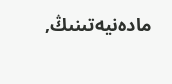مادەنيەتىنىڭ,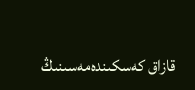قازاق كەسكىندەمەسىنىڭ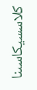كلاسسيكاسىنا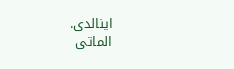اينالدى.
الماتى